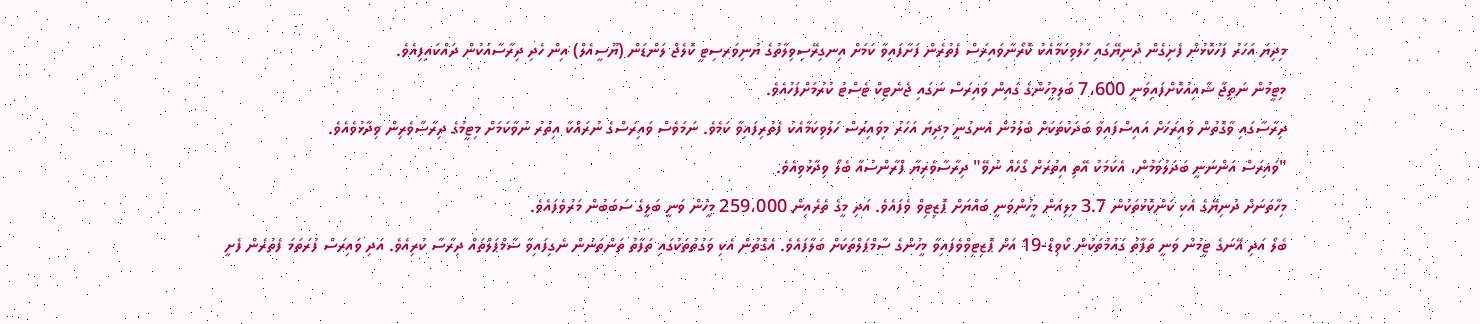މިދިޔަ އަހަރު ފަހުކޮޅުން ފެށިގެން ދުނިޔޭގައި ހަލުވިކަމާއެކު ކޮރޯނާވައިރަސް ފެތުރެން ފަށާފައިވާ ކަމަށް އިނގިރޭސިވިލާތުގެ ޔުނިވަރސިޓީ ކޮލެޖް ލަންޑަން (ޔޫސީއެލް) އިން ހެދި ދިރާސާއަކުން ދައްކައިފިއެވެ.
މިޓީމުން ނަތީޖާ ޝާއިއުކޮށްފައިވަނީ 7،600 ބަލިމީހުންގެ ގައިން ވައިރަސް ނަގައި ޖެނެޓިކް ޓެސްޓު ކުރުމަށްފަހުއެވެ.
ދިރާސާގައި ވާގޮތުން ވައިރަހަށް އައިސްފައިވާ ބަދަކުތަކަށް ބެލުމުން އެނގުނީ މިދިޔަ އަހަރު މިވައިރަސް ހަލުވިކަމާއެކު ފެތުރިފައިވާ ކަމެވެ. ނަމަވެސް ވައިރަސްގެ ނުރައްކާ އިތުރު ނުވާކަމަށް މިޓީމުގެ ދިރާސާވެރިން ވިދާޅުވެއެވެ.
"ވައިރަސް އަންނަނީ ބަދަލުވަމުން، އެކަމަކު އޭތި އިތުރަށް ގޯހެއް ނުވޭ" ދިރާސާވެރިޔާ ފްރާންސުއާ ބެލޯ ވިދާޅުވިއެވެ.
މިހާތަނަށް ދުނިޔޭގެ އެކި ކަންކޮޅުތަކުން 3.7 މިލިއަން މީހުންވަނީ ބައްޔަށް ޕޮޒިޓިވް ވެފައެވެ. އަދި މީގެ ތެރެއިން 259،000 މީހުން ވަނީ ބަލީގެ ސަބަބުން މަރުވެފައެވެ.
ބެލޯ އަދި އޭނަގެ ޓީމުން ވަނީ ތަފާތު ގައުމުތަކުން ކޯވިޑް-19 އަށް ޕޮޒިޓިވްވެފައިވާ މީހުންގެ ސާމްޕަލްތަކަށް ބަލާފައެވެ. އެގޮތުން އެކި ވަގުތުތަކުގައި ތަފާތު ތަންތަނުން ނެގިފައިވާ ސާމްޕަލްތައް ދިރާސާ ކުރިއެވެ. އަދި ވައިރަސް ފުރަތަމަ ފެތުރެން ފެށީ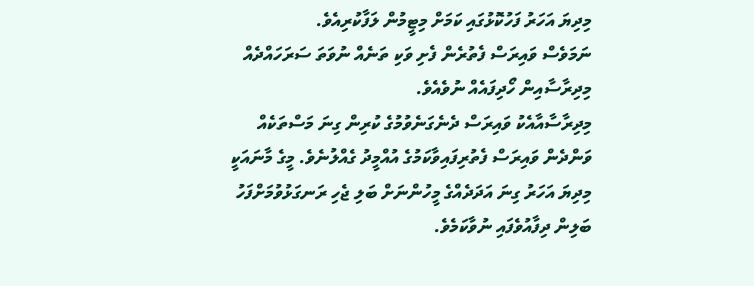މިދިޔަ އަހަރު ފަހުކޮޅުގައި ކަމަށް މިޓީމުން ލަފާކުރިއެވެ.
ނަމަވެސް ވައިރަސް ފެތުރެން ފެށި ވަކި ތަނެއް ނުވަތަ ސަރަހައްދެއް މިދިރާސާއިން ހޯދިފައެއް ނުވެއެވެ.
މިދިރާސާއާއެކު ވައިރަސް ދެނެގަނެވުމުގެ ކުރިން ގިނަ މަސްތަކެއް ވަންދެން ވައިރަސް ފެތުރިފައިވާކަމުގެ އުއްމީދު ގެއްލުނެވެ. މީގެ މާނައަކީ މިދިޔަ އަހަރު ގިނަ އަދަދެއްގެ މީހުންނަށް ބަލި ޖެހި ރަނގަޅުވުމަށްފަހު ބަލިން ދިފާއުވެފައި ނުވާކަމެވެ.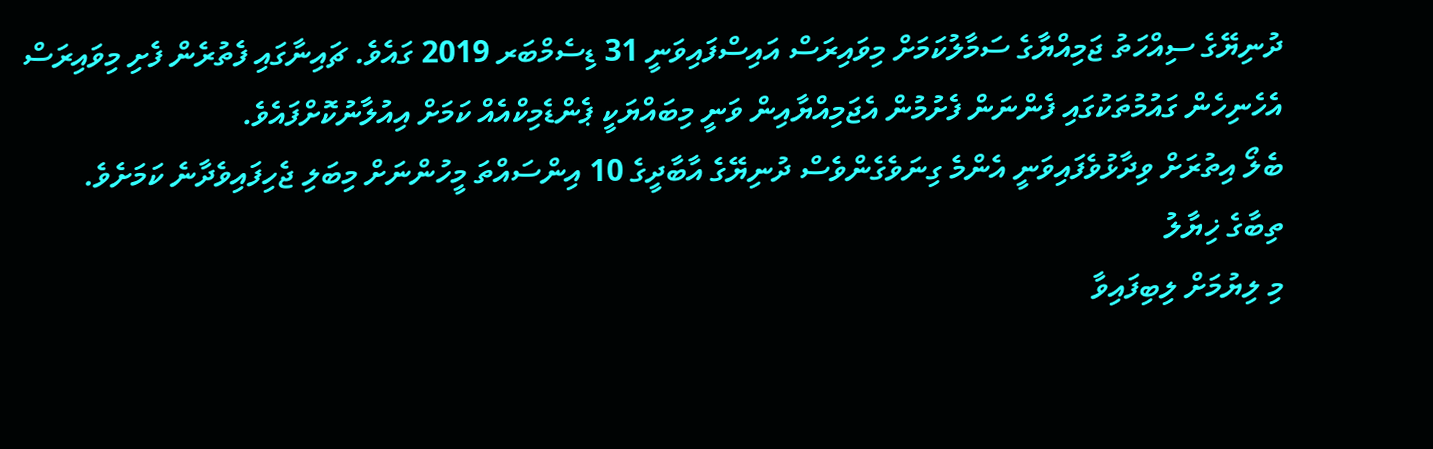ދުނިޔޭގެ ސިއްހަތު ޖަމިއްޔާގެ ސަމާލުކަމަށް މިވައިރަސް އައިސްފައިވަނީ 31 ޑިސެމްބަރ 2019 ގައެވެ. ޗައިނާގައި ފެތުރެން ފެށި މިވައިރަސް އެހެނިހެން ގައުމުތަކުގައި ފެންނަން ފެށުމުން އެޖަމިއްޔާއިން ވަނީ މިބައްޔަކީ ޕެންޑެމިކްއެއް ކަމަށް އިއުލާނުކޮށްފައެވެ.
ބެލޯ އިތުރަށް ވިދާޅުވެފައިވަނީ އެންމެ ގިނަވެގެންވެސް ދުނިޔޭގެ އާބާދީގެ 10 އިންސައްތަ މީހުންނަށް މިބަލި ޖެހިފައިވެދާނެ ކަމަށެވެ.
ތިބާގެ ޚިޔާލު
މި ލިޔުމަށް ލިބިފައިވާ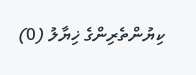ކިޔުންތެރިންގެ ޚިޔާލު (0)